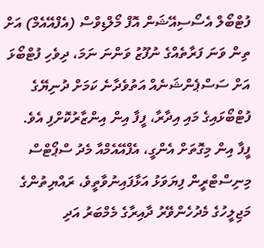ފުޓްބޯލް އެސޯސިއޭޝަން އޮފް މޯލްޑިވްސް (އެފްއޭއެމް) އަށް ތިން ވަނަ ފަރާތެއްގެ ނުފޫޒު ވަންނަ ނަމަ، ދިވެހި ފުޓްބޯޅަ އަށް ސަސްޕެންޝަނެއް އަތުވެދާނެ ކަމަށް ދުނިޔޭގެ ފުޓްބޯޅައިގެ މައި އިދާރާ، ފީފާ އިން އިންޒާރުކޮށްފި އެވެ.
ފީފާ އިން މިގޮތަށް އެންގީ، އެފްއޭއެމްއާ މެދު ސްޕޯޓްސް މިނިސްޓްރީން ފިޔަވަޅު އަޅާފައިނުވާތީވެ، ރައްޔިތުންގެ މަޖިލީހުގެ މެދުހެންވޭރު ދާއިރާގެ މެމްބަރު އަދި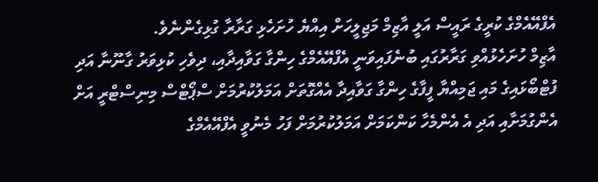އެފްއޭއެމްގެ ކުރީގެ ރައީސް އަލީ އާޒިމް މަޖިލީހަށް އިއްޔެ ހުށަހެޅި ގަރާރާ ގުޅިގެންނެވެ.
އާޒިމް ހުށަހެޅުއްވި ގަރާރުގައި ބުނެފައިވަނީ އެފްއޭއެމްގެ ހިންގާ ގަވާއިދާއި، ދިވެހި ކުޅިވަރު ގާނޫނާ އަދި ފުޓްބޯޅައިގެ މައި ޖަމިއްޔާ ފީފާގެ ހިންގާ ގަވާއިދާ އެއްގޮތަށް އަމަލުކުރުމަށް ސްޕޯޓްސް މިނިސްޓްރީ އަށް އެންގުމަށާއި އަދި އެ އެންމެހާ ކަންކަމަށް އަމަލުކުރުމަށް ފަހު މެނުވީ އެފްއޭއެމްގެ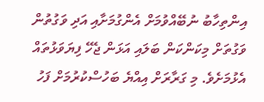އިންތިހާބު ނުބޭއްވުމަށް އެންގުމަށާއި އަދި ވަގުތުން ވަގުތަށް މިކަންކަން ބަލައި އަޅަން ޖެހޭ ފިޔަވަޅުތައް އެޅުމަށެވެ. މި ގަރާރަށް އިއްޔެ ބަހުސްކުރުމަށް ފަހު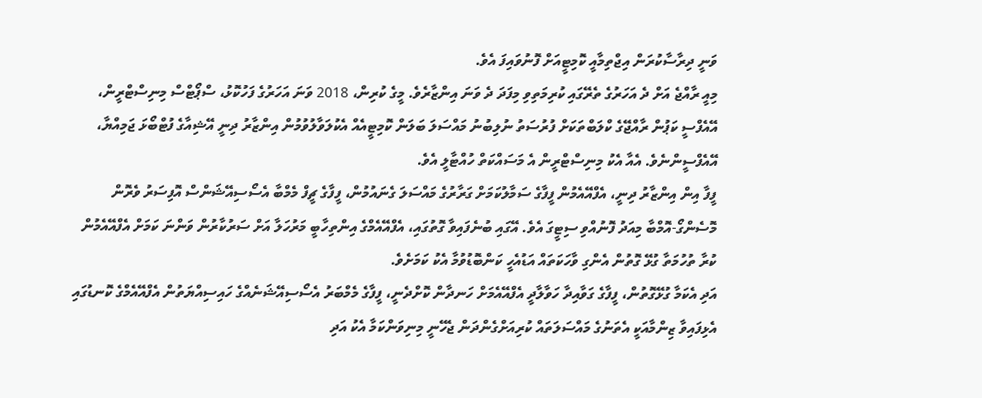ވަނީ ދިރާސާކުރަން އިޖްތިމާއީ ކޮމިޓީއަށް ފޮނުވައިފަ އެވެ.
މިއީ ރާއްޖެ އަށް ދެ އަހަރުގެ ތެރޭގައި ކުރިމަތިވި މިފަދަ ދެ ވަނަ އިންޒާރެވެ. މީގެ ކުރިން، 2018 ވަނަ އަހަރުގެ ފަހުކޮޅު، ސްޕޯޓްސް މިނިސްޓްރީން، އޭއެފްސީ ކަޕުން ރާއްޖޭގެ ކްލަބްތަކަށް ފުރުސަތު ނުލިބުނު މައްސަލަ ބަލަން ކޮމިޓީއެއް އެކުލަވާލުވުމުން އިންޒާރު ދިނީ އޭޝިއާގެ ފުޓްބޯޅަ ޖަމިއްޔާ، އޭއެފްސީންނެވެ. އެއާ އެކު މިނިސްޓްރީން އެ މަސައްކަތް ހުއްޓާލީ އެވެ.
ފީފާ އިން އިންޒާރު ދިނީ، އެފްއޭއެމުން ފީފާގެ ސަމާލުކަމަށް ގަރާރުގެ މައްސަލަ ގެނައުމުން، ފީފާގެ ޗީފް މެމްބާ އެސޯސިއޭޝަންސް އޮފިސަރު ވެރޮން މޮސެންގޯ-އޮމްބާ މިއަދު ފޮނުއްވި ސިޓީގަ އެވެ. އޭގައި ބުނެފައިވާ ގޮތުގައި، އެފްއޭއެމްގެ އިންތިހާބީ މަރުހަލާ އަށް ސަރުކާރުން ވަންނަ ކަމަށް އެފްއޭއެމުން ކުރާ ތުހުމަތާ ގުޅޭ ގޮތުން އެންގި ވާހަކަތައް އަޑުއެހީ ކަންބޮޑުވުމާ އެކު ކަމަށެވެ.
އަދި އެކަމާ ގުޅޭގޮތުން، ފީފާގެ ގަވާއިދާ ހަވާލާދީ އެފްއޭއެމަށް ހަނދާން ކޮށްދެނީ، ފީފާގެ މެމްބަރު އެސޯސިއޭޝަނެއްގެ ހައިސިއްޔަތުން އެފްއޭއެމްގެ ކޮނޑުގައި އެޅިފައިވާ ޒިންމާއަކީ އެތަނުގެ މައްސަލަތައް ކުރިއަށްގެންދަން ޖެހޭނީ މިނިވަންކަމާ އެކު އަދި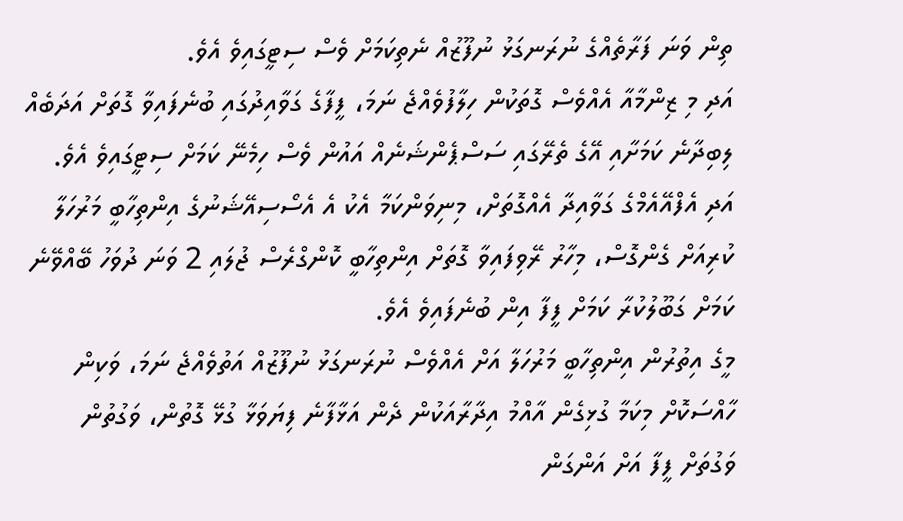ތިން ވަނަ ފަރާތެއްގެ ނުރަނގަޅު ނުފޫޒުއް ނެތިކަމަށް ވެސް ސިޓީގައިވެ އެވެ.
އަދި މި ޒިންމާއާ އެއްވެސް ގޮތަކުން ހިލާފުވެއްޖެ ނަމަ، ފީފާގެ ގަވާއިދުގައި ބުނެފައިވާ ގޮތަށް އަދަބެއް ލިބިދާނެ ކަމަށާއި އޭގެ ތެރޭގައި ސަސްޕެންޝަނެއް އައުން ވެސް ހިމެނޭ ކަމަށް ސިޓީގައިވެ އެވެ. އަދި އެފްއޭއެމްގެ ގަވާއިދާ އެއްގޮތަށް، މިނިވަންކަމާ އެކު އެ އެސޯސިއޭޝަނުގެ އިންތިހާބީ މަރުހަލާ ކުރިއަށް ގެންގޮސް، މިހާރު ރޭވިފައިވާ ގޮތަށް އިންތިހާބީ ކޮންގްރެސް ޖުލައި 2 ވަނަ ދުވަހު ބޭއްވޭނެ ކަމަށް ގަބޫލުކުރާ ކަމަށް ފީފާ އިން ބުނެފައިވެ އެވެ.
މީގެ އިތުރުން އިންތިހާބީ މަރުހަލާ އަށް އެއްވެސް ނުރަނގަޅު ނުފޫޒުއް އަތުވެއްޖެ ނަމަ، ވަކިން ހާއްސަކޮށް މިކަމާ ގުޅިގެން އާއްމު އިދާރާއަކުން ދެން އަޅާފާނެ ފިޔަވަޅާ ގުޅޭ ގޮތުން، ވަގުތުން ވަގުތަށް ފީފާ އަށް އަންގަން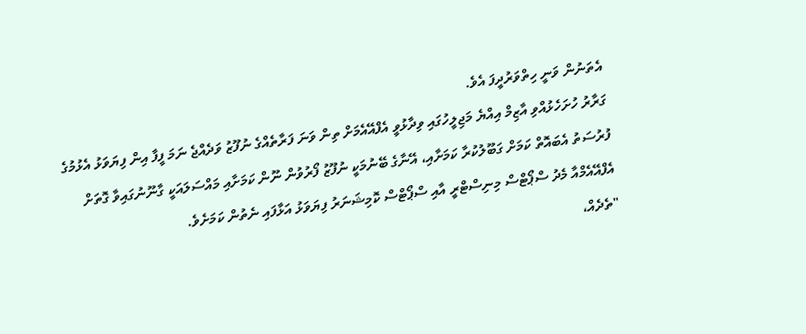އެތަނުން ވަނީ ހިތްވަރުދީފަ އެވެ.
ގަރާރު ހުށަހެޅުއްވި އާޒިމް އިއްޔެ މަޖިލީހުގައި ވިދާޅުވީ އެފްއޭއެމަށް ތިން ވަނަ ފަރާތެއްގެ ނުފޫޒު ވަދެއްޖެ ނަމަ ފީފާ އިން ފިޔަވަޅު އެޅުމުގެ ފުރުސަތު އެބައޮތް ކަމަށް ގަބޫލުކުރާ ކަމަށާއި، އޭނާގެ ބޭނުމަކީ ނުފޫޒު ފޯރުވުން ނޫން ކަމަށާއި މައްސަލައަކީ ގާނޫނުގައިވާ ގޮތަށް އެފްއޭއެމްއާ މެދު ސްޕޯޓްސް މިނިސްޓްރީ އާއި ސްޕޯޓްސް ކޮމިޝަނަރު ފިޔަވަޅު އަޅާފައި ނެތުން ކަމަށެވެ.
"ތެދެއް،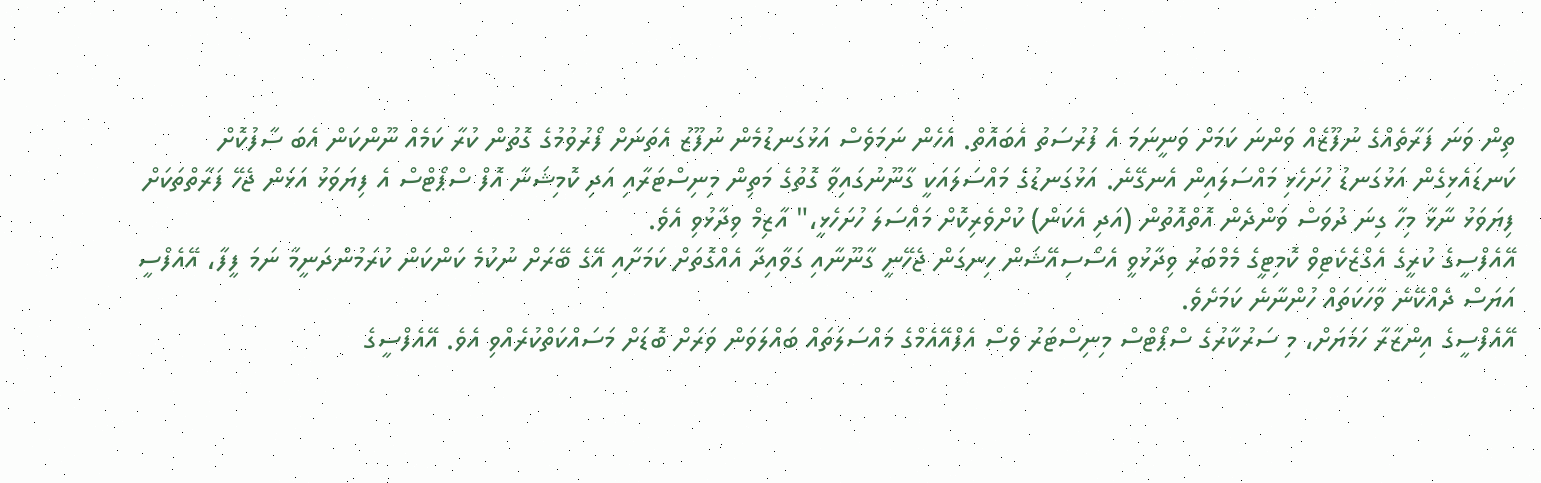ތިން ވަނަ ފަރާތެއްގެ ނުފޫޒެއް ވަންނަ ކަމަށް ވަނީނަމަ އެ ފުރުސަތު އެބައޮތް. އެހެން ނަމަވެސް އަޅުގަނޑުމެން ނުފޫޒު އެތަނަށް ފޯރުވުމުގެ ގޮތުން ކުރާ ކަމެއް ނޫންކަން އެބަ ސާފުކޮށް ކަނޑައެޅިގެން އަޅުގަނޑު ހުށަހެޅި މައްސަލައިން އެނގޭނެ. އަޅުގަނޑުގެ މައްސަލައަކީ ގާނޫނުގައިވާ ގޮތުގެ މަތިން މިނިސްޓަރާއި އަދި ކޮމިޝަނާ އޮފް ސްޕޯޓްސް އެ ފިޔަވަޅު އަޅަން ޖެހޭ ފަރާތްތަކަށް ފިޔަވަޅު ނާޅާ މިހާ ގިނަ ދުވަސް ވަންދެން އޮތްއޮތުން (އަދި އެކަން) ކުށްވެރިކޮށް މައްސަލަ ހުށަހެޅީ،" އާޒިމް ވިދާޅުވި އެވެ.
އޭއެފްސީގެ ކުރީގެ އެގްޒެކެޓިވް ކޮމިޓީގެ މެމްބަރު ވިދާޅުވީ އެސޯސިއޭޝަން ހިނގަން ޖެހޭނީ ގާނޫނާއި ގަވާއިދާ އެއްގޮތަށް ކަމަށާއި އޭގެ ބޭރަށް ނުކުމެ ކަންކަން ކުރަމުންދަނީމާ ނަމަ ފީފާ، އޭއެފްސީ އަޔަސް ދެއްކޭނެ ވާހަކަތައް ހުންނާނެ ކަމަށެވެ.
އޭއެފްސީގެ އިންޒާރާ ހަމަޔަށް، މި ސަރުކާރުގެ ސްޕޯޓްސް މިނިސްޓަރު ވެސް އެފްއޭއެމްގެ މައްސަލަތައް ބައްލަވަން ވަރަށް ބޮޑަށް މަސައްކަތްކުރެއްވި އެވެ. އޭއެފްސީގެ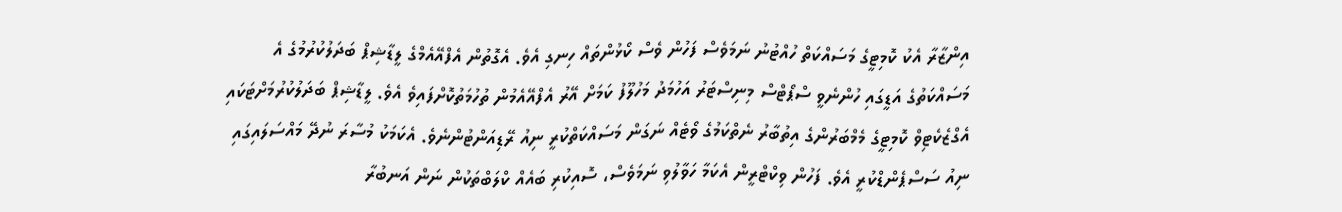އިންޒާރާ އެކު ކޮމިޓީގެ މަސައްކަތް ހުއްޓުނު ނަމަވެސް ފަހުން ވެސް ކޯޅުންތައް ހިނގި އެވެ. އެގޮތުން އެފްއޭއެމްގެ ލީޑާޝިޕް ބަދަލުކުރުމުގެ އެ މަސައްކަތުގެ އަޑީގައި ހުންނެވީ ސްޕޯޓްސް މިނިސްޓަރު އަހުމަދު މަހުލޫފު ކަމަށް އޭރު އެފްއޭއެމުން ތުހުމަތުކޮށްފައިވެ އެވެ. ލީޑާޝިޕް ބަދަލުކުރުމަށްޓަކައި އެގްޒެކެޓިވް ކޮމިޓީގެ މެމްބަރުންގެ އިތުބާރު ނެތްކަމުގެ ވޯޓެއް ނަގަން މަސައްކަތްކުރީ ނިއު ރޭޑިއަންޓުންނެވެ. އެކަމަކު މުސާރަ ނުދޭ މައްސަލައިގައި ނިއު ސަސްޕެންޑްކުރީ އެވެ. ފަހުން ވިކްޓްރީން އެކަމާ ހަވާލުވި ނަމަވެސް، ސޮއިކުރި ބައެއް ކްލަބްތަކުން ނަން އަނބުރާ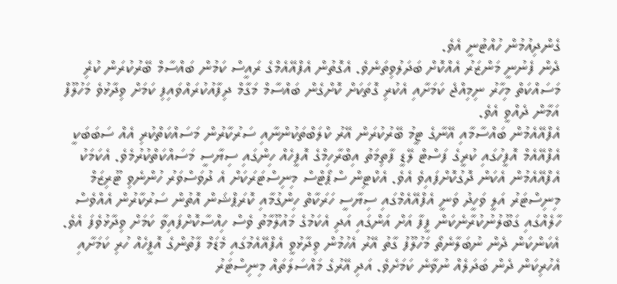ގެންދިއުމުން ހުއްޓުނީ އެވެ.
ދެން ފެނުނީ މަންޒަރު އެއްކޮށް ބަދަލުވިތަނެވެ. އެގޮތުން އެފްއޭއެމްގެ ރައީސް ކަމުން ބައްސާމް ބޭރުކުރަން ކުރެި މަސައްކަތް މިހާރު ނިމިއްޖެ ކަމަށާއި އެކުރި ގޮތަކަށް ކޮށްގެން ބައްސާމް މަގާމް ދިފާއުކުރައްވައިފި ކަމަށް ވިދާޅުވެ މަހުލޫފް އަމާން ދެއްވީ އެވެ.
އެފްއޭއެމުން ބައްސާމާއި އޭނާގެ ޓީމު ބޭރުކުރަން އޭރު ކްލަބްތަކުންނާއި ސަރުކާރުން މަސައްކަތްކުރި އެއް ސަބަބަކީ އެފްއޭއެމް އޮފީހުގައި ކުރީގެ ފަސްޓް ލޭޑީ ފާތިމަތު އިބްރާހިމްގެ އޮފީހެއް ހިންގައި ސިޔާސީ މަސައްކަތްކުރުމެވެ. އެކަމަކު އެފްއޭއެމުން އެކަން ދޮގުކޮށްފައިވެ އެވެ. އެކްޓިން ސްޕޯޓްސް މިނިސްޓަރަކަށް އެ ދުވަސްވަރު ހުންނެވި ޓޫރިޒަމް މިނިސްޓަރު އަލީ ވަހީދު ވަނީ އެފްއޭއެމްގައި ސިޔާސީ ހަރަކާތް ހިންގުމާއި ކޮރަޕްޝަން އޮތުން ސަރުކާރުން އެއްވެސް ހާލެއްގައި ގަބޫލުނުކުރާނެކަން ފީފާ އަށް އަންގައި އަދި އެކަމުގެ މައުލޫމާތު ވެސް ހިއްސާކޮށްފައިވާ ކަމަށް ވިދާޅުވެފަ އެވެ.
އެކަންކަން ދެން ނުބަލާނެތޯ މަހުލޫފު ގާތު އޭރު އެހުމުން ވިދާޅުވީ އެފްއޭއެމުގައި މެޑަމް ފާތުންގެ އޮފީހެއް ހުރި ކަމަށާއި އެހުރިކަން ދެން ބަދަލެއް ނުވާނެ ކަމަށެވެ. އަދި އޭރުގެ މައްސަލަތައް މިނިސްޓަރު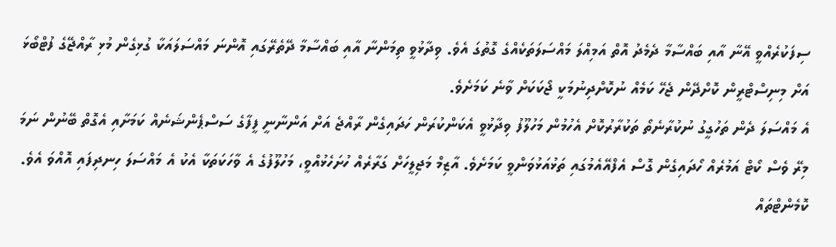ސިފަކުރެއްވީ އޭނާ އާއި ބައްސާމާ ދެމެދު އޮތް އަމިއްލަ މައްސަލަތަކެއްގެ ގޮތުގަ އެވެ. ވިދާޅުވީ ތިމަންނާ އާއި ބައްސާމާ ދޭތެރޭގައި އޮންނަ މައްސަލައަކާ ގުޅިގެން މުޅި ރާއްޖޭގެ ފުޓްބޯޅަ އަށް މިނިސްޓްރީން ކޮށްދޭން ޖެހޭ ކަމެއް ނުކޮށްދިނުމަކީ ޖޯކަކަށް ވާނެ ކަމަށެވެ.
އެ މައްސަލަ ދެން ތަހުގީގު ނުކުރާނެތޯ ތަކުރާރުކޮށް އެހުމުން މަހުލޫފު ވިދާޅުވީ އެކަންކުރަން ހަދައިގެން ރާއްޖެ އަށް އަންނާނީ ފީފާގެ ސަސްޕެންޝަނެއް ކަމަށާއި އެގޮތް ބޭނުން ނަމަ މިރޭ ވެސް ކޯޓް އަމުރެއް ހޯދައިގެން ގޮސް އެފްއޭއެމުގައި ތަޅުއަޅުވަންވީ ކަމަށެވެ. އާޒިމް މަޖިލީހަށް ގަރާރެއް ހުށަހެޅުއްވީ، މަހުލޫފުގެ އެ ވާހަކަތަކާ އެކު އެ މައްސަލަ ހިނދިފައި އޮއްވަ އެވެ.
ކޮމެންޓްތައް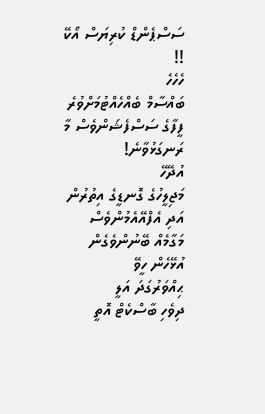ސަސްޕެންޑް ކުރިޔަސް އޯކޭ !!
ހެހެހެ
ބައްސާމް ބެއްހެއްޓުމަށްވުރެ ފީފާގެ ސަސްފެޝަންވެސް މާ ރަނގަޅުވާނެ!
އުދޭހޭ
މަޖިލީހުގެ ގޮނޑީގެ އިތުރުން އަދި އެފްއޭއެމުންވެސް މަގާމެއް ބޭނުންވެގެން އުޅޭހެން ހީވޭ
ޙިއްވަރުގަދަ އަލީ
ދިވެހި ބާސްކެޓް އޮތީ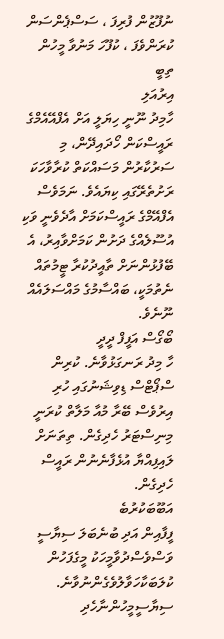ނުފޫޒުން ފުރިފަ ، ސަސްޕެންސަން ކުރަންވެފަ ، ކުފޫހަ މަނުވާ މީހުން ތިބީ
އިރުއަލި
ހާމިދު ނޫނީ ހިޔަލީ އަށް އެފްއޭއެމްގެ ރައީސްކަން ހޯދައިދޭން، މި ސަރުކާރުން މަސައްކަތް ކުރާވާހަކަ ރަށުތެރޭގައި ކިޔައެވެ. ނަމަވެސް އެފްއޭމްގެ ރައީސްކަމަށް އާދެވެނީ ވަކި އުސޫލެއްގެ ދަށުން ކަމަށްވާއިރު، އެ ބޭފުޅުންނަށް ތާއީދުކުރާ ޓީމުތައް ނެތުމަކީ، ބައްސާމުގެ މައްސަލައެއް ނޫނެވެ.
ބޯގޯސް އަފީފް ދީދީ
ހާ މިދު ރަނގަޅުވާނެ. ކުރިން ސްޕޯޓްސް ޑިވިޝަނުގައި ހުރި އިރުވެސް ބޭރާ މުއާ މަލާތް ކުރަނީ މިނިސްޓަރު ހެދިގެން. ތިތަނަށް ލައިފިއްޔާ އުޅެފާނެނުން ރައީސް ހެދިގެން.
އަބޫބަކުރުބެ
ފީފާއިން އަދި ބުނެބަލަ ސިޔާސީ ވަސްވެސްދުވާމީހަކު މީގެފަހުން ކުލަބަކާހަވާލުވެގެންނުވާނެ. ސިޔާސީމީހުންނާހެދި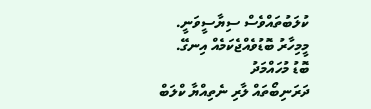ކުލަބުތައްވެސް ސިޔާސީވަނީ. މީމިހާރު ބޮޑުވެއްޖެކަމެއް އިނގޭ.
ބޮޑު މުހައްމަދު
ދަރަނިބޯތައް ލާރި ނެތިއްޔާ ކްލަބް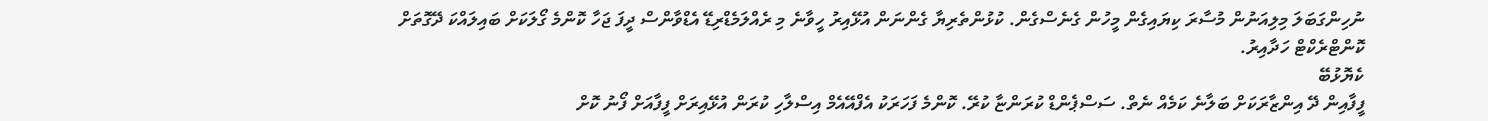ނުހިންގަބަލަ މިލިއަނުން މުސާރަ ކިޔައިގެން މީހުން ގެނެސްގެން. ކުޅުންތެރިޔާ ގެންނަން އުޅޭއިރު ހީވާނެ މި ރެއްލަމެޑްރިޑޭ އެޑްވާންސް ދީފަ ޖަހާ ކޮންމެ ގޯލަކަށް ބައިލައްކަ ދޭގޮތަށް ކޮންޓްރެކްޓް ހަދާއިރު.
ކެޔޮޅުބޭ
ފީފާއިން ދޭ އިންޒާރަކަށް ބަލާނެ ކަމެއް ނެތް. ސަސްޕެންޑް ކުރަންޏާ ކުރޭ. ކޮންމެ ފަހަރަކު އެފްއޭއެމް އިސްލާހި ކުރަން އުޅޭއިރަށް ފީފާއަށް ފޯނު ކޮށް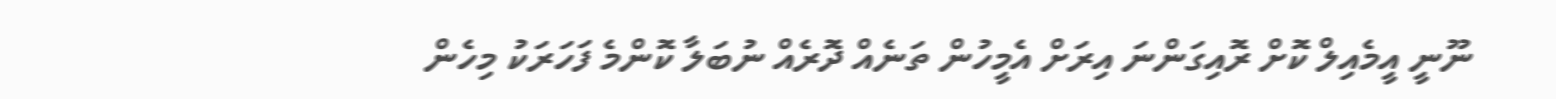ނޫނީ އީމެއިލް ކޮށް ރޮއިގަންނަ އިރަށް އެމީހުން ތަނެއް ދޮރެއް ނުބަލާ ކޮންމެ ފަހަރަކު މިހެން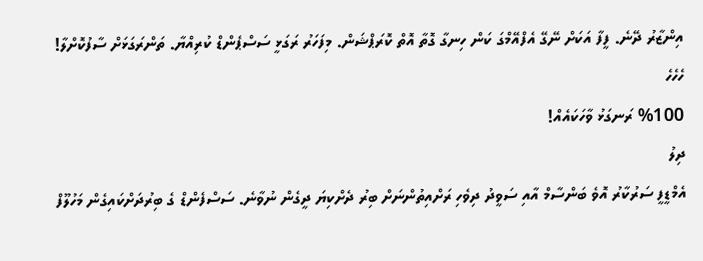އިންޒާރު ދޭނެ. ފީފާ އަކަށް ނޭގޭ އެފްއޭމްގަ ކަން ހިނގާ ގޮތާ އޮތް ކޮރަޕްޝަން. މިފަހަރު ރަގަޅީ ސަސްޕެންޑް ކުރިއްޔާ. ތަންރަގަޅަށް ސާފުކޮށްލާ!
ހެހެހެ
%100 ރަނގަޅު ވާހަކައެއް!
ދިލު
އެމްޑީފީ ސަރުކާރު އޮވެ ބަންސާމް އާއި ސަވީދު ދިވެހި ރަށްއިތުންނަށް ބިރު ދެށްކިޔަ ދީގެން ނުވާނެ. ސަސްފެންޑް ގެ ބިރުދަށްކައިގެން މަހުލޫފް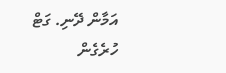އަމާން ދޭނި. ގަޓް ހުރެގެން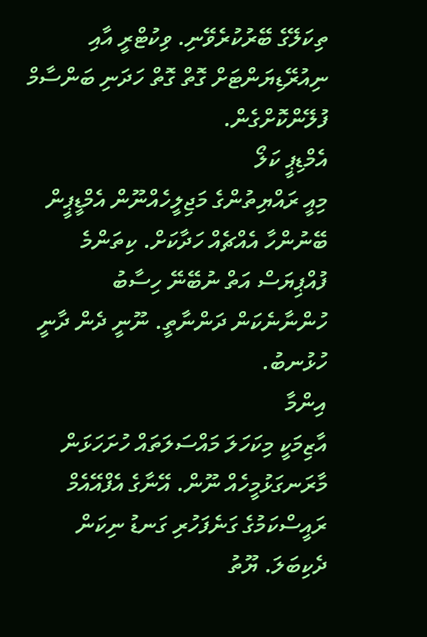ތިކަލޭގެ ބޭރުކުރެވޭނި. ވިކުޓްރީ އާއި ނިއުރޭޑިޔަންޓަށް ގޮތް ގޮތް ހަދަނި ބަންސާމް ފުލޭންކޮށްގެން.
އެމްޑިޕީ ކަލޯ
މިއީ ރައްޔިތުންގެ މަޖިލީހެއްނޫން އެމްޑީޕީން ބޭނުންހާ އެއްޗެއް ހަދާކަށް. ކިތަންމެ ފުއްޕިޔަސް އަތް ނުބޭނޭ ހިސާބު ހުންނާނެކަން ދަންނާތީ. ނޫނީ ދެން ދާނީ ހުޅުނބު.
އިންމާ
އާޒިމަކީ މިކަހަލަ މައްސަލަތައް ހުށަހަޅަން މާރަނގަޅުމީހެއް ނޫން. އޭނާގެ އެފްއޭއެމް ރައީސްކަމުގެ ގަނެފަހުރި ގަނޑު ނިކަން ދެކިބަލަ. ޔޫތު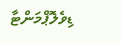ޑިވެލޮޕްމަންޓާ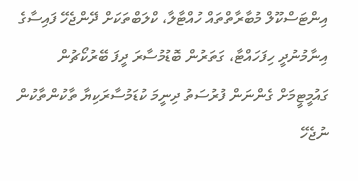އިންޓަސްކޫލް މުބާރާތްތައް ހުއްޓާލާ، ކްލަބްތަކަށް ދޭންޖެހޭ ފައިސާގެ އިނާމުނުދީ ހިފަހައްޓާ، ގަތަރުން ބޮޑުމުސާރަ ދީފަ ބޭރުކޯޗުން ގައުމީޓީމަށް ގެންނަން ފުރުސަތު ދިނީމަ ކުޑަމުސާރަކިޔާ ތާކުންތާކުން ނުޖެހޭ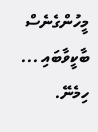މީހުންގެނެސް ބާކީވާބައި ... ހިމެނޭ.